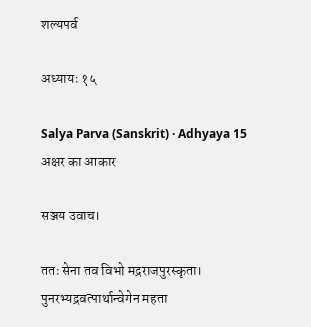शल्यपर्व

अध्यायः १५

Salya Parva (Sanskrit) · Adhyaya 15
अक्षर का आकार

सञ्जय उवाच।

ततः सेना तव विभो मद्रराजपुरस्कृता।
पुनरभ्यद्रवत्पार्थान्वेगेन महता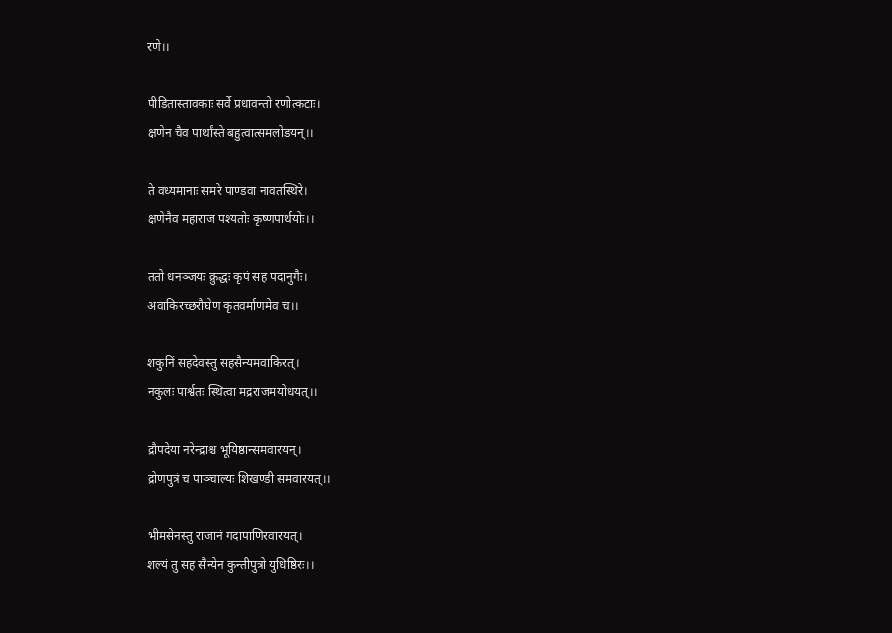रणे।।

पीडितास्तावकाः सर्वे प्रधावन्तो रणोत्कटाः।
क्षणेन चैव पार्थांस्ते बहुत्वात्समलोडयन्।।

ते वध्यमानाः समरे पाण्डवा नावतस्थिरे।
क्षणेनैव महाराज पश्यतोः कृष्णपार्थयोः।।

ततो धनञ्जयः क्रुद्धः कृपं सह पदानुगैः।
अवाकिरच्छरौघेण कृतवर्माणमेव च।।

शकुनिं सहदेवस्तु सहसैन्यमवाकिरत्।
नकुलः पार्श्वतः स्थित्वा मद्रराजमयोधयत्।।

द्रौपदेया नरेन्द्राश्च भूयिष्ठान्समवारयन्।
द्रोणपुत्रं च पाञ्चाल्यः शिखण्डी समवारयत्।।

भीमसेनस्तु राजानं गदापाणिरवारयत्।
शल्यं तु सह सैन्येन कुन्तीपुत्रो युधिष्ठिरः।।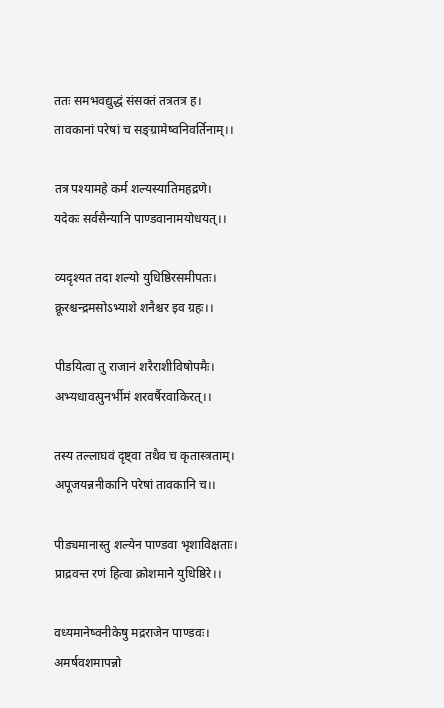ततः समभवद्युद्धं संसक्तं तत्रतत्र ह।
तावकानां परेषां च सङ्ग्रामेष्वनिवर्तिनाम्।।

तत्र पश्यामहे कर्म शल्यस्यातिमहद्रणे।
यदेकः सर्वसैन्यानि पाण्डवानामयोधयत्।।

व्यदृश्यत तदा शल्यो युधिष्ठिरसमीपतः।
क्रूरश्चन्द्रमसोऽभ्याशे शनैश्चर इव ग्रहः।।

पीडयित्वा तु राजानं शरैराशीविषोपमैः।
अभ्यधावत्पुनर्भीमं शरवर्षैरवाकिरत्।।

तस्य तल्लाघवं दृष्ट्वा तथैव च कृतास्त्रताम्।
अपूजयन्ननीकानि परेषां तावकानि च।।

पीड्यमानास्तु शल्येन पाण्डवा भृशाविक्षताः।
प्राद्रवन्त रणं हित्वा क्रोशमाने युधिष्ठिरे।।

वध्यमानेष्वनीकेषु मद्रराजेन पाण्डवः।
अमर्षवशमापन्नो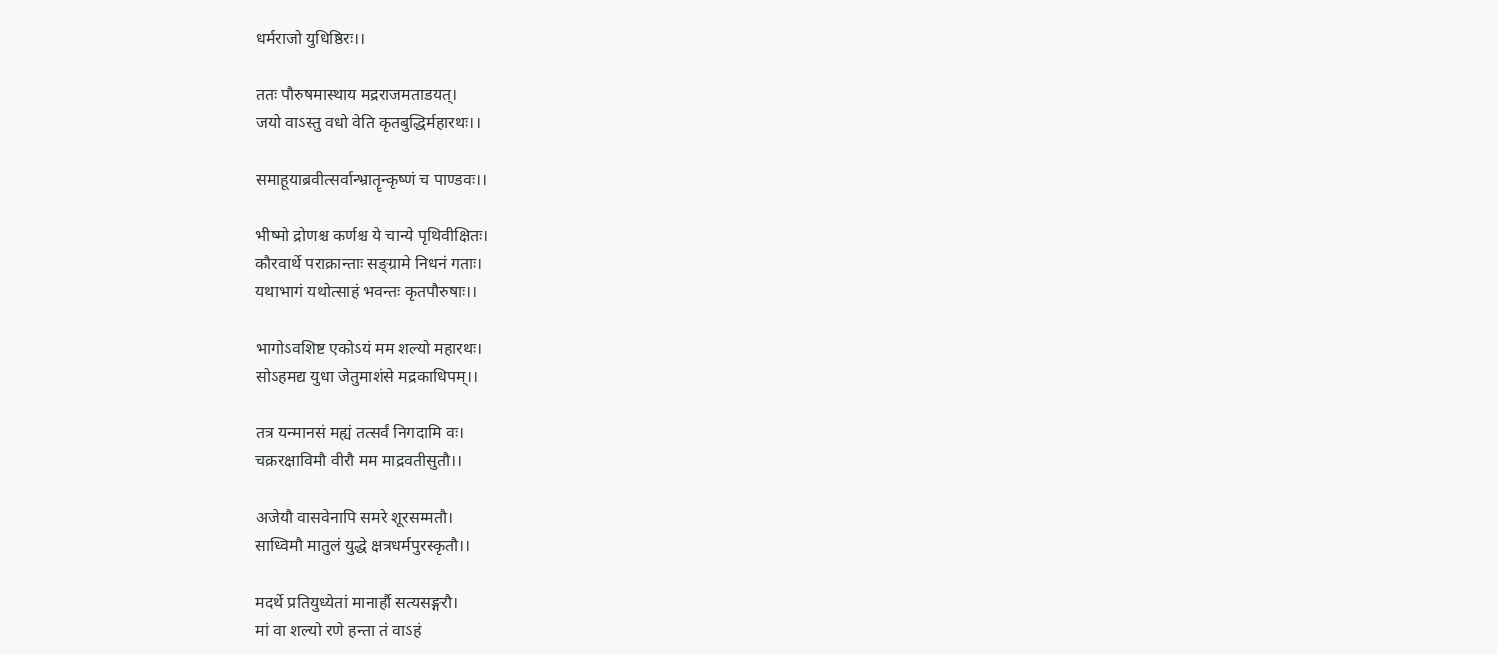धर्मराजो युधिष्ठिरः।।

ततः पौरुषमास्थाय मद्रराजमताडयत्।
जयो वाऽस्तु वधो वेति कृतबुद्धिर्महारथः।।

समाहूयाब्रवीत्सर्वान्भ्रातॄन्कृष्णं च पाण्डवः।।

भीष्मो द्रोणश्च कर्णश्च ये चान्ये पृथिवीक्षितः।
कौरवार्थे पराक्रान्ताः सङ्ग्रामे निधनं गताः।
यथाभागं यथोत्साहं भवन्तः कृतपौरुषाः।।

भागोऽवशिष्ट एकोऽयं मम शल्यो महारथः।
सोऽहमद्य युधा जेतुमाशंसे मद्रकाधिपम्।।

तत्र यन्मानसं मह्यं तत्सर्वं निगदामि वः।
चक्ररक्षाविमौ वीरौ मम माद्रवतीसुतौ।।

अजेयौ वासवेनापि समरे शूरसम्मतौ।
साध्विमौ मातुलं युद्धे क्षत्रधर्मपुरस्कृतौ।।

मदर्थे प्रतियुध्येतां मानार्हौ सत्यसङ्गरौ।
मां वा शल्यो रणे हन्ता तं वाऽहं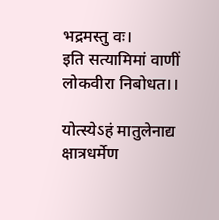भद्रमस्तु वः।
इति सत्यामिमां वाणीं लोकवीरा निबोधत।।

योत्स्येऽहं मातुलेनाद्य क्षात्रधर्मेण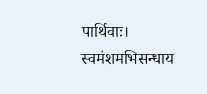पार्थिवाः।
स्वमंशमभिसन्धाय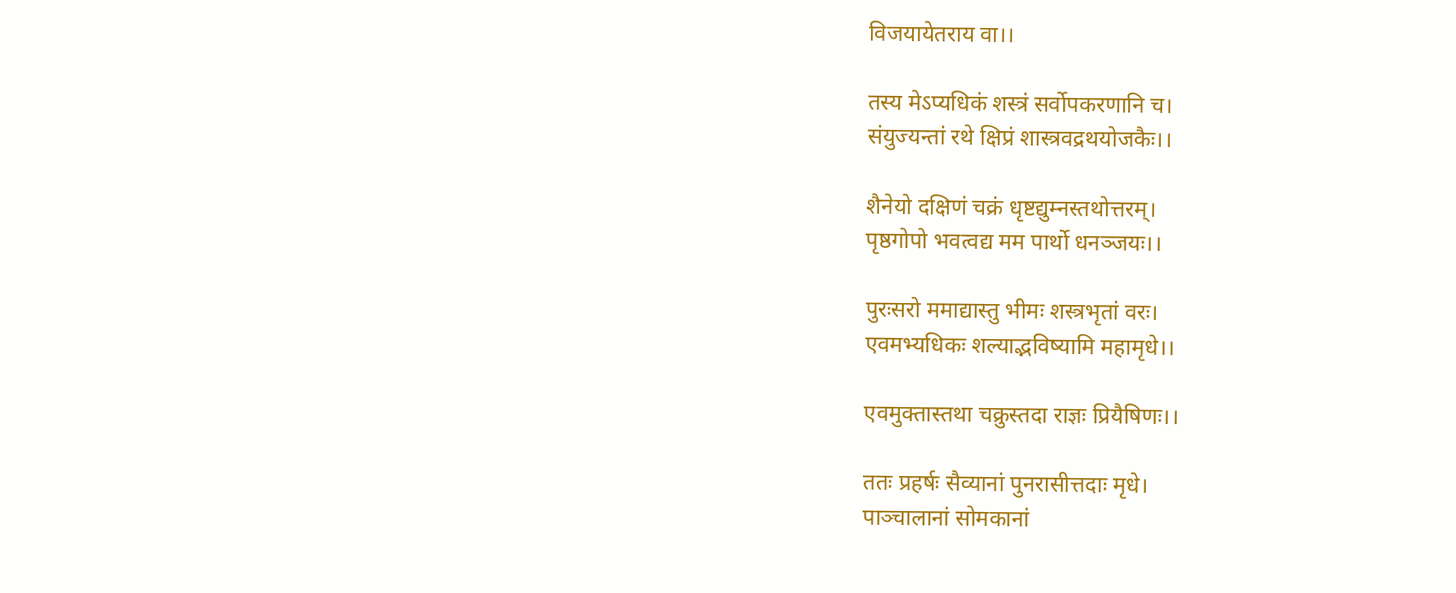विजयायेतराय वा।।

तस्य मेऽप्यधिकं शस्त्रं सर्वोपकरणानि च।
संयुज्यन्तां रथे क्षिप्रं शास्त्रवद्रथयोजकैः।।

शैनेयो दक्षिणं चक्रं धृष्टद्युम्नस्तथोत्तरम्।
पृष्ठगोपो भवत्वद्य मम पार्थो धनञ्जयः।।

पुरःसरो ममाद्यास्तु भीमः शस्त्रभृतां वरः।
एवमभ्यधिकः शल्याद्भविष्यामि महामृधे।।

एवमुक्तास्तथा चक्रुस्तदा राज्ञः प्रियैषिणः।।

ततः प्रहर्षः सैव्यानां पुनरासीत्तदाः मृधे।
पाञ्चालानां सोमकानां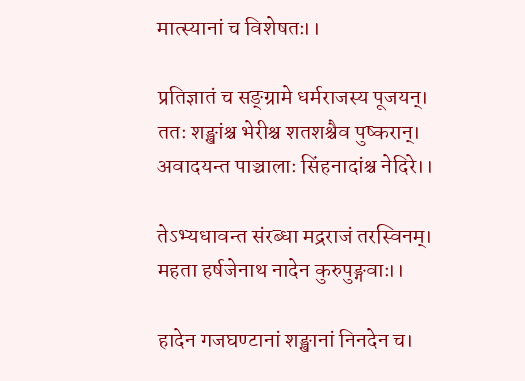मात्स्यानां च विशेषतः।।

प्रतिज्ञातं च सङ्ग्रामे धर्मराजस्य पूजयन्।
ततः शङ्खांश्च भेरीश्च शतशश्चैव पुष्करान्।
अवादयन्त पाञ्चालाः सिंहनादांश्च नेदिरे।।

तेऽभ्यधावन्त संरब्धा मद्रराजं तरस्विनम्।
महता हर्षजेनाथ नादेन कुरुपुङ्गवाः।।

हादेन गजघण्टानां शङ्खानां निनदेन च।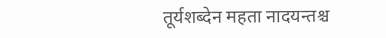तूर्यशब्देन महता नादयन्तश्च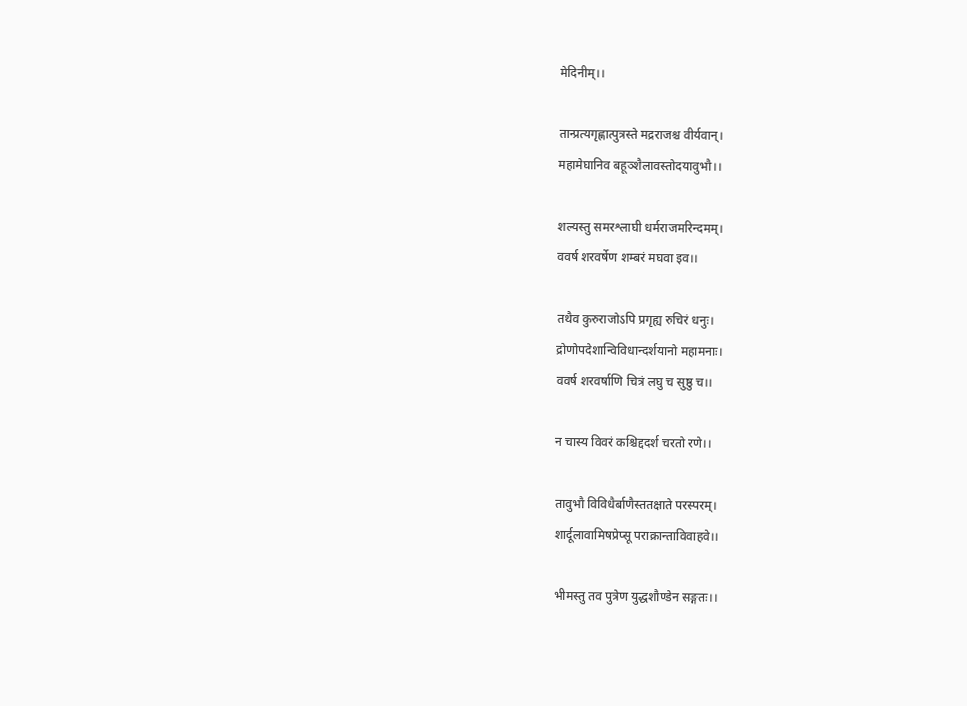मेदिनीम्।।

तान्प्रत्यगृह्णात्पुत्रस्ते मद्रराजश्च वीर्यवान्।
महामेघानिव बहूञ्शैलावस्तोदयावुभौ।।

शल्यस्तु समरश्लाघी धर्मराजमरिन्दमम्।
ववर्ष शरवर्षेण शम्बरं मघवा इव।।

तथैव कुरुराजोऽपि प्रगृह्य रुचिरं धनुः।
द्रोणोपदेशान्विविधान्दर्शयानो महामनाः।
ववर्ष शरवर्षाणि चित्रं लघु च सुष्ठु च।।

न चास्य विवरं कश्चिद्ददर्श चरतो रणे।।

तावुभौ विविधैर्बाणैस्ततक्षाते परस्परम्।
शार्दूलावामिषप्रेप्सू पराक्रान्ताविवाहवे।।

भीमस्तु तव पुत्रेण युद्धशौण्डेन सङ्गतः।।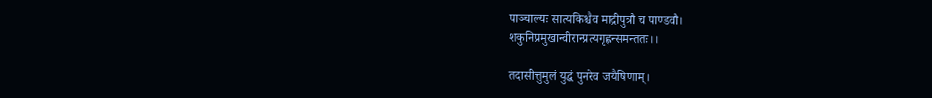पाञ्चाल्यः सात्यकिश्चैव माद्रीपुत्रौ च पाण्डवौ।
शकुनिप्रमुखान्वीरान्प्रत्यगृह्णन्समन्ततः।।

तदासीत्तुमुलं युद्धं पुनरेव जयैषिणाम्।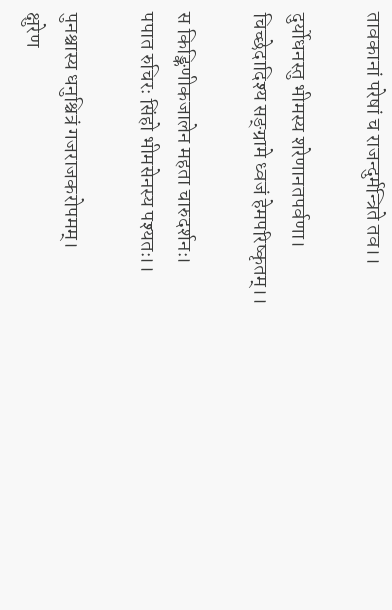तावकानां परेषां च राजन्दुर्मन्त्रिते तव।।

दुर्योधनस्तु भीमस्य शरेणानतपर्वणा।
चिच्छेदादिश्य सङ्ग्रामे ध्वजं हेमपरिष्कृतम्।।

स किङ्किणीकजालेन महता चारुदर्शनः।
पपात रुचिरः सिंहो भीमसेनस्य पश्यतः।।

पुनश्चास्य धनुश्चित्रं गजराजकरोपमम्।
क्षुरेण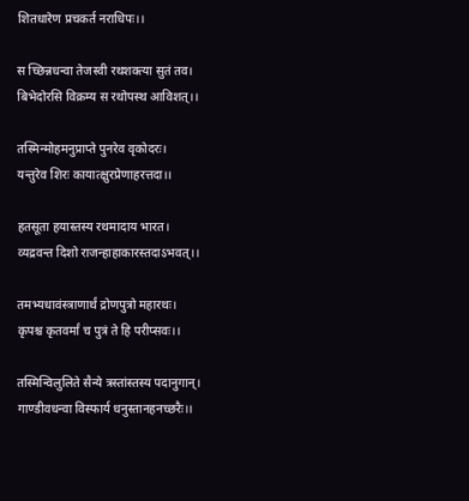शितधारेण प्रचकर्त नराधिपः।।

स च्छिन्नधन्वा तेजस्वी रथशक्त्या सुतं तव।
बिभेदोरसि विक्रम्य स रथोपस्थ आविशत्।।

तस्मिन्मोहमनुप्राप्ते पुनरेव वृकोदरः।
यन्तुरेव शिरः कायात्क्षुरप्रेणाहरत्तदा।।

हतसूता हयास्तस्य रथमादाय भारत।
व्यद्रवन्त दिशो राजन्हाहाकारस्तदाऽभवत्।।

तमभ्यधावंस्त्राणार्थं द्रोणपुत्रो महारथः।
कृपश्च कृतवर्मां च पुत्रं ते हि परीप्सवः।।

तस्मिन्विलुलिते सैन्ये त्रस्तांस्तस्य पदानुगान्।
गाण्डीवधन्वा विस्फार्य धनुस्तानहनच्छरैः।।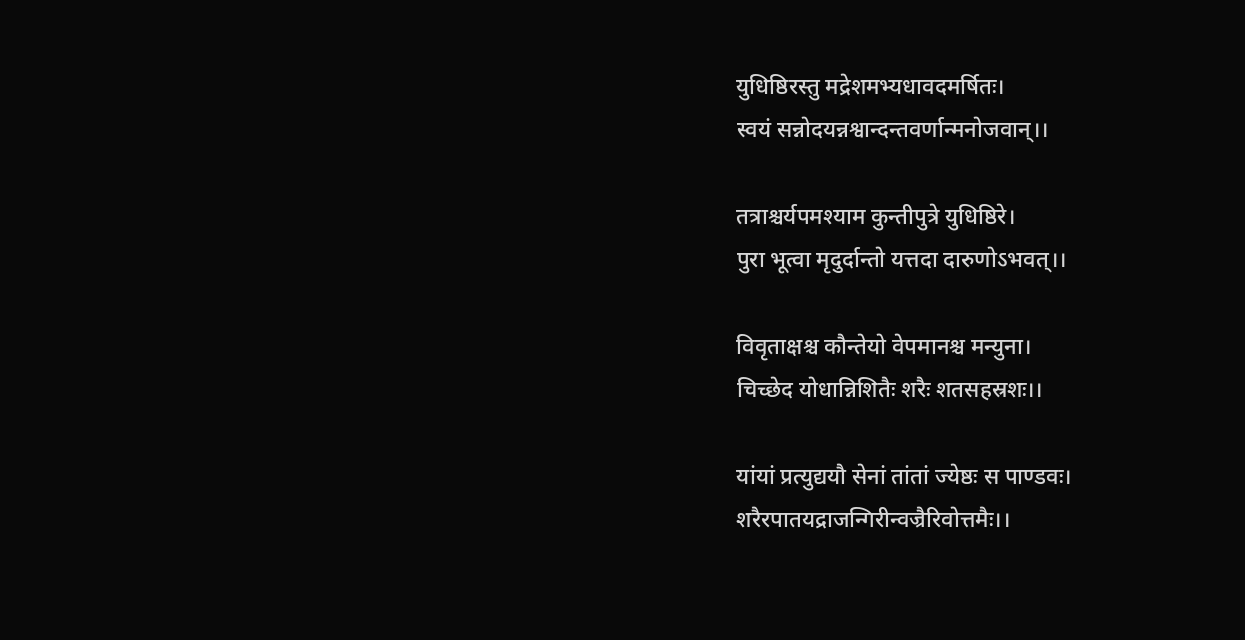युधिष्ठिरस्तु मद्रेशमभ्यधावदमर्षितः।
स्वयं सन्नोदयन्नश्वान्दन्तवर्णान्मनोजवान्।।

तत्राश्चर्यपमश्याम कुन्तीपुत्रे युधिष्ठिरे।
पुरा भूत्वा मृदुर्दान्तो यत्तदा दारुणोऽभवत्।।

विवृताक्षश्च कौन्तेयो वेपमानश्च मन्युना।
चिच्छेद योधान्निशितैः शरैः शतसहस्रशः।।

यांयां प्रत्युद्ययौ सेनां तांतां ज्येष्ठः स पाण्डवः।
शरैरपातयद्राजन्गिरीन्वज्रैरिवोत्तमैः।।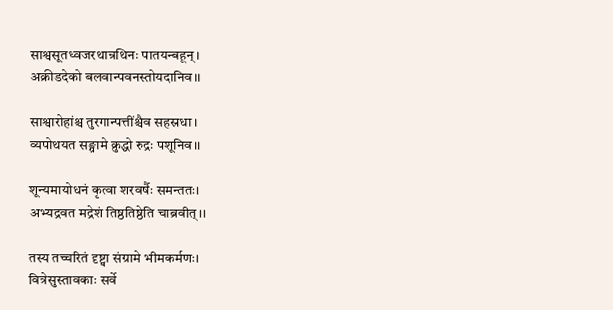साश्वसूतध्वजरथान्रथिनः पातयन्बहून्।
अक्रीडदेको बलवान्पवनस्तोयदानिव।।

साश्वारोहांश्च तुरगान्पत्तींश्चैव सहस्रधा।
व्यपोथयत सङ्ग्रामे क्रुद्धो रुद्रः पशूनिव।।

शून्यमायोधनं कृत्वा शरवर्षैः समन्ततः।
अभ्यद्रवत मद्रेशं तिष्ठतिष्ठेति चाब्रवीत्।।

तस्य तच्चरितं दृष्ट्वा संग्रामे भीमकर्मणः।
वित्रेसुस्तावकाः सर्वे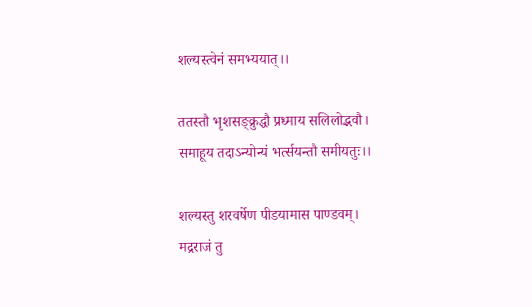शल्यस्त्वेनं समभ्ययात्।।

ततस्तौ भृशसङ्क्रुद्धौ प्रध्माय सलिलोद्भवौ।
समाहूय तदाऽन्योन्यं भर्त्सयन्तौ समीयतुः।।

शल्यस्तु शरवर्षेण पीडयामास पाण्डवम्।
मद्रराजं तु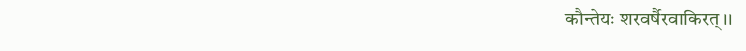कौन्तेयः शरवर्षैरवाकिरत्।।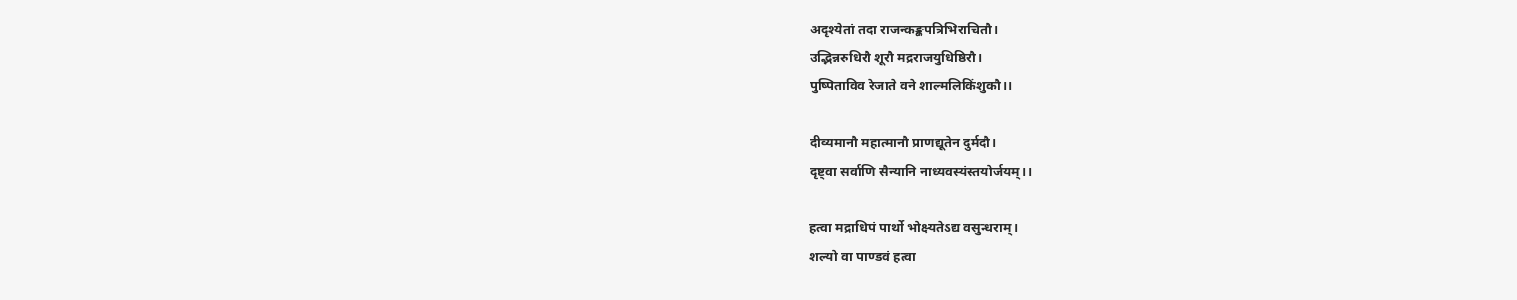अदृश्येतां तदा राजन्कङ्कपत्रिभिराचितौ।
उद्भिन्नरुधिरौ शूरौ मद्रराजयुधिष्ठिरौ।
पुष्पिताविव रेजाते वने शाल्मलिकिंशुकौ।।

दीव्यमानौ महात्मानौ प्राणद्यूतेन दुर्मदौ।
दृष्ट्वा सर्वाणि सैन्यानि नाध्यवस्यंस्तयोर्जयम्।।

हत्वा मद्राधिपं पार्थो भोक्ष्यतेऽद्य वसुन्धराम्।
शल्यो वा पाण्डवं हत्वा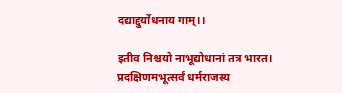दद्याद्दुर्योधनाय गाम्।।

इतीव निश्चयो नाभूद्योधानां तत्र भारत।
प्रदक्षिणमभूत्सर्वं धर्मराजस्य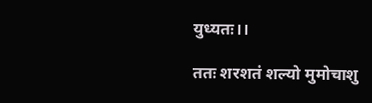युध्यतः।।

ततः शरशतं शल्यो मुमोचाशु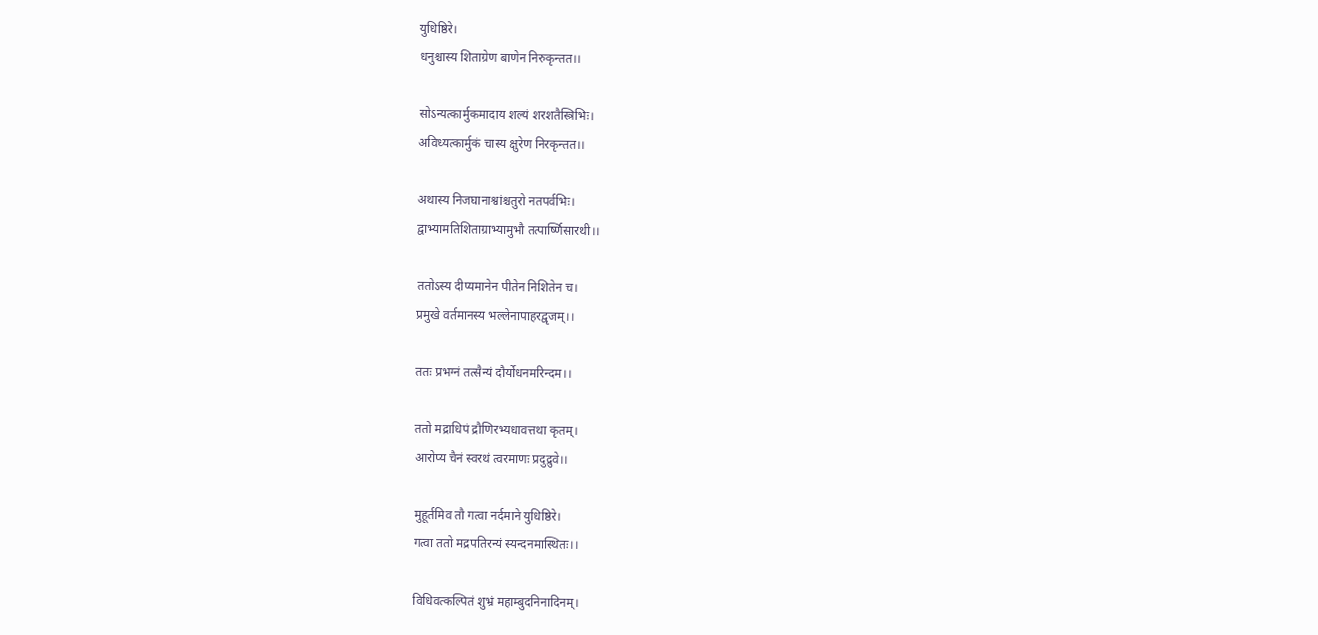युधिष्ठिरे।
धनुश्चास्य शिताग्रेण बाणेन निरुकृन्तत।।

सोऽन्यत्कार्मुकमादाय शल्यं शरशतैस्त्रिभिः।
अविध्यत्कार्मुकं चास्य क्षुरेण निरकृन्तत।।

अथास्य निजघानाश्वांश्चतुरो नतपर्वभिः।
द्वाभ्यामतिशिताग्राभ्यामुभौ तत्पार्ष्णिसारथी।।

ततोऽस्य दीप्यमानेन पीतेन निशितेन च।
प्रमुखे वर्तमानस्य भल्लेनापाहरद्वृजम्।।

ततः प्रभग्नं तत्सैन्यं दौर्योधनमरिन्दम।।

ततो मद्राधिपं द्रौणिरभ्यधावत्तथा कृतम्।
आरोप्य चैनं स्वरथं त्वरमाणः प्रदुद्रुवे।।

मुहूर्तमिव तौ गत्वा नर्दमाने युधिष्ठिरे।
गत्वा ततो मद्रपतिरन्यं स्यन्दनमास्थितः।।

विधिवत्कल्पितं शुभ्रं महाम्बुदनिनादिनम्।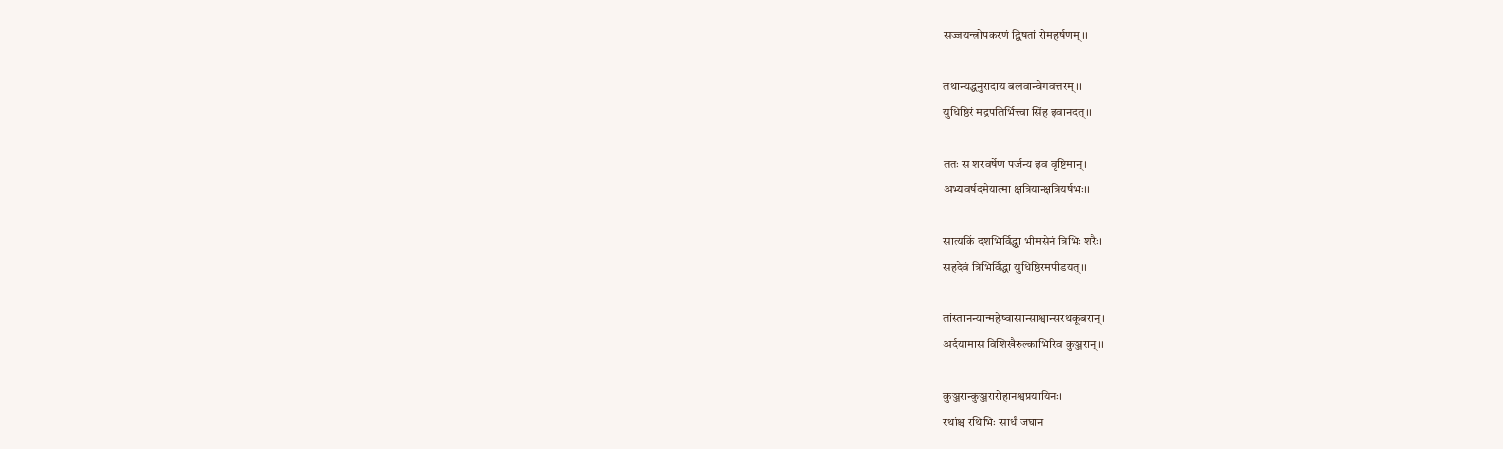सज्जयन्त्रोपकरणं द्विषतां रोमहर्षणम्।।

तथान्यद्धनुरादाय बलवान्वेगवत्तरम्।।
युधिष्ठिरं मद्रपतिर्भित्त्वा सिंह इवानदत्।।

ततः स शरवर्षेण पर्जन्य इव वृष्टिमान्।
अभ्यवर्षदमेयात्मा क्षत्रियान्क्षत्रियर्षभः।।

सात्यकिं दशभिर्विद्ध्वा भीमसेनं त्रिभिः शरैः।
सहदेवं त्रिभिर्विद्धा युधिष्ठिरमपीडयत्।।

तांस्तानन्यान्महेष्वासान्साश्वान्सरथकूबरान्।
अर्दयामास विशिखैरुल्काभिरिव कुञ्जरान्।।

कुञ्जरान्कुञ्जरारोहानश्वप्रयायिनः।
रथांश्च रथिभिः सार्धं जघान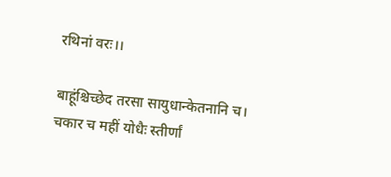रथिनां वरः।।

बाहूंश्चिच्छेद तरसा सायुधान्केतनानि च।
चकार च महीं योधैः स्तीर्णां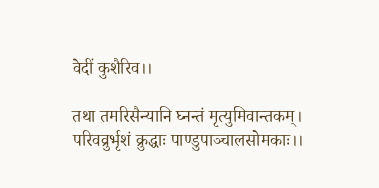वेदीं कुशैरिव।।

तथा तमरिसैन्यानि घ्नन्तं मृत्युमिवान्तकम्।
परिवव्रुर्भृशं क्रुद्धाः पाण्डुपाञ्चालसोमकाः।।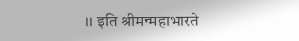।। इति श्रीमन्महाभारते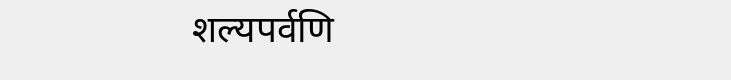शल्यपर्वणि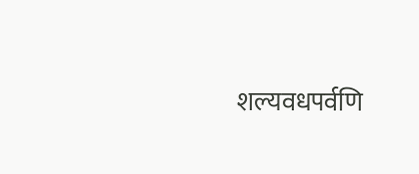शल्यवधपर्वणि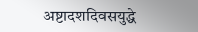अष्टादशदिवसयुद्धे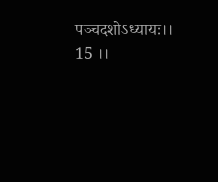पञ्चदशोऽध्यायः।। 15 ।।